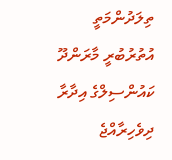ތިލަދުންމަތީ އުތުރުބުރީ މާރަންދޫ ކައުންސިލްގެ އިދާރާ
ދިވެހިރާއްޖެ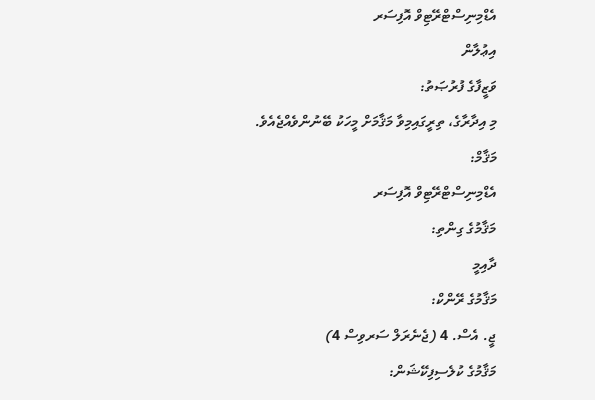އެޑްމިނިސްޓްރޭޓިވް އޮފިސަރ
އިޢުލާން
ވަޒީފާގެ ފުރުޞަތު:
މި އިދާރާގެ، ތިރީގައިމިވާ މަޤާމަށް މީހަކު ބޭނުންވެއްޖެއެވެ.
މަޤާމް:
އެޑްމިނިސްޓްރޭޓިވް އޮފިސަރ
މަޤާމުގެ ގިންތި:
ދާއިމީ
މަޤާމުގެ ރޭންކް:
ޖީ. އެސް. 4 (ޖެނެރަލް ސަރވިސް 4)
މަޤާމުގެ ކުލެސިފިކޭޝަން: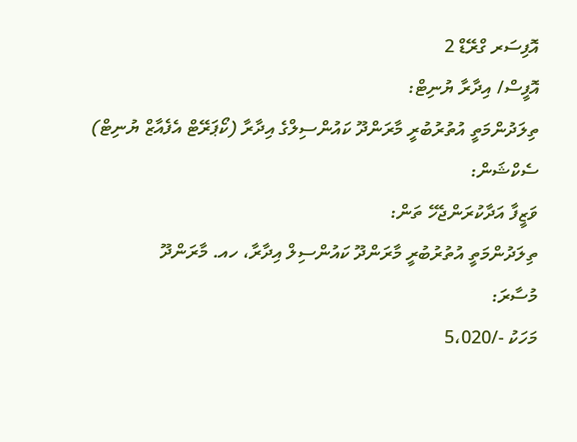އޮފިސަރ ގްރޭޑް 2
އޮފީސް/ އިދާރާ ޔުނިޓް:
ތިލަދުންމަތީ އުތުރުބުރީ މާރަންދޫ ކައުންސިލްގެ އިދާރާ (ކޯޕަރޭޓް އެފެއާޒް ޔުނިޓް)
ސެކްޝަން:
ވަޒީފާ އަދާކުރަންޖެހޭ ތަން:
ތިލަދުންމަތީ އުތުރުބުރީ މާރަންދޫ ކައުންސިލް އިދާރާ، ހއ. މާރަންދޫ
މުސާރަ:
މަހަކު -/5،020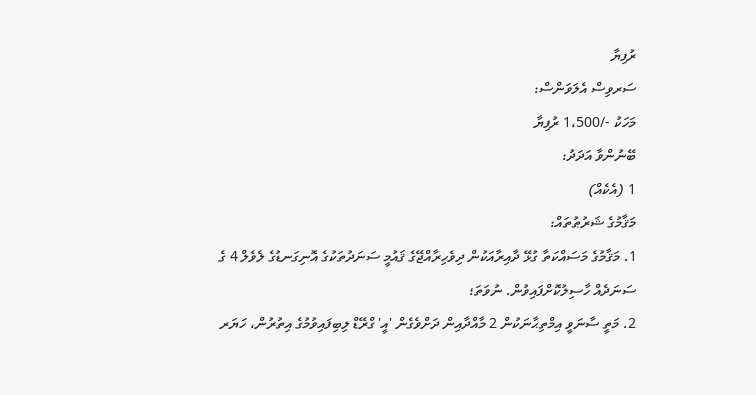ރުފިޔާ
ސަރވިސް އެލަވަންސް:
މަހަކު -/1،500 ރުފިޔާ
ބޭނުންވާ އަދަދު:
1 (އެކެއް)
މަޤާމުގެ ޝަރުޠުތައް:
1. މަޤާމުގެ މަސައްކަތާ ގުޅޭ ދާއިރާއަކުން ދިވެހިރާއްޖޭގެ ޤައުމީ ސަނަދުތަކުގެ އޮނިގަނޑުގެ ލެވެލް 4 ގެ ސަނަދެއް ހާސިލުކޮށްފައިވުން. ނުވަތަ؛
2. މަތީ ސާނަވީ އިމްތިޙާނަކުން 2 މާއްދާއިން ދަށްވެގެން 'އީ' ގްރޭޑް ލިބިފައިވުމުގެ އިތުރުން، ހަޔަރ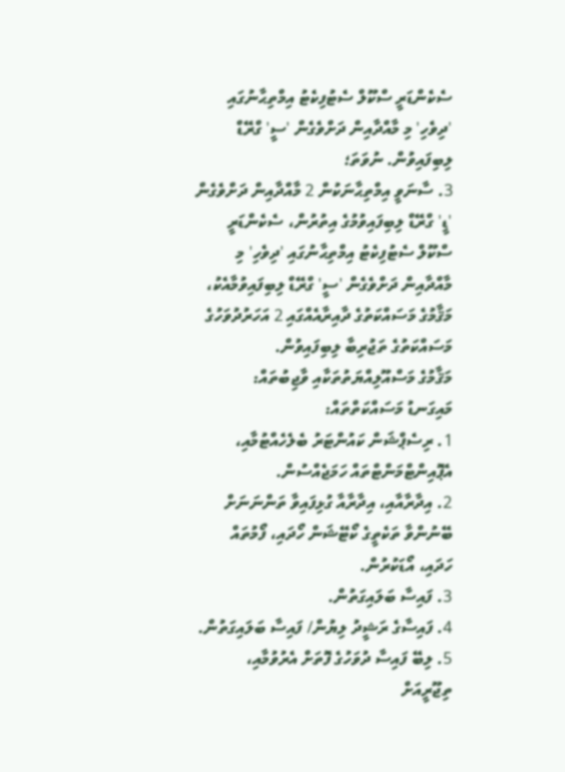ސެކެންޑަރީ ސްކޫލް ސެޓުފިކެޓު އިމްތިޙާނުގައި 'ދިވެހި' މި މާއްދާއިން ދަށްވެގެން 'ސީ' ގްރޭޑް ލިބިފައިވުން. ނުވަތަ؛
3. ސާނަވީ އިމްތިޙާނަކުން 2 މާއްދާއިން ދަށްވެގެން 'ޑީ' ގްރޭޑް ލިބިފައިވުމުގެ އިތުރުން، ސެކެންޑަރީ ސްކޫލް ސެޓުފިކެޓު އިމްތިޙާނުގައި 'ދިވެހި' މި މާއްދާއިން ދަށްވެގެން 'ސީ' ގްރޭޑް ލިބިފައިވުމާއެކު، މަޤާމުގެ މަސައްކަތުގެ ދާއިރާއެއްގައި 2 އަހަރުދުވަހުގެ މަސައްކަތުގެ ތަޖުރިބާ ލިބިފައިވުން.
މަޤާމުގެ މަސްއޫލިއްޔަތުތަކާއި ވާޖިބުތައް:
މައިގަނޑު މަސައްކަތްތައް:
1. ރިސެޕްޝަން ކައުންޓަރު ބެލެހެއްޓުމާއި، އެޕޮއިންޓްމަންޓްތައް ހަމަޖެއްސުން.
2. އިދާރާއާއި، އިދާރާއާ ގުޅިފައިވާ ތަންނަނަށް ބޭނުންވާ ތަކެތީގެ ކޯޓޭޝަން ހޯދައި، ފޯމުތައް ހަދައި، އޯޑަކުރުން.
3. ފައިސާ ބަލައިގަތުން.
4. ފައިސާގެ ރަޝީދު ލިޔުން/ ފައިސާ ބަލައިގަތުން.
5. ލިބޭ ފައިސާ ދުވަހުގެ ފޮތަށް އެރުވުމާއި، ތިޖޫރީއަށް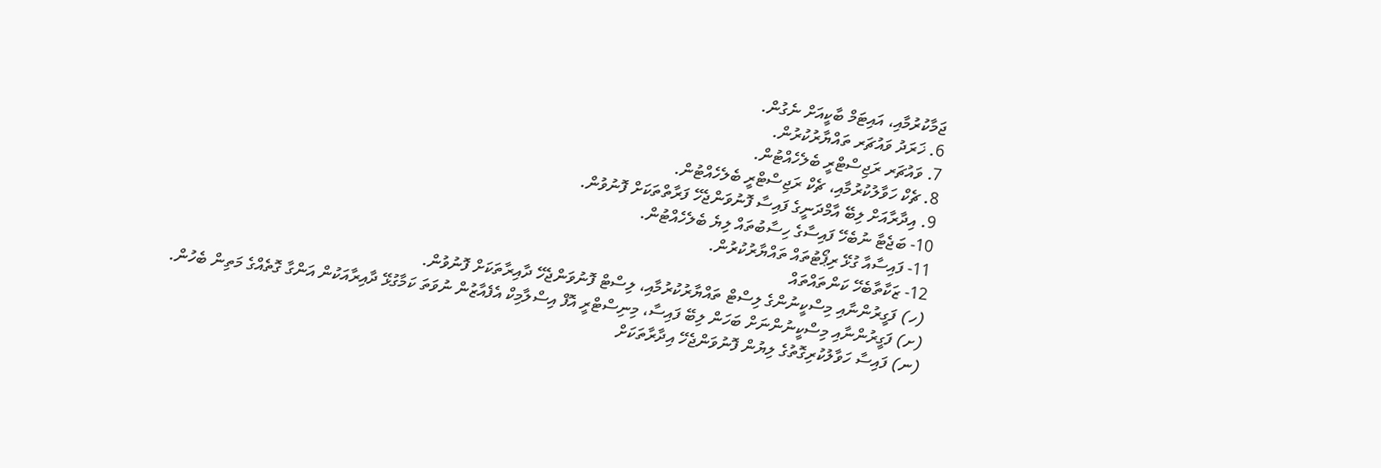ޖަމާކުރުމާއި، އައިޓަމް ބާކީއަށް ނެގުން.
6. ޚަރަދު ވައުޗަރ ތައްޔާރުކުރުން.
7. ވައުޗަރ ރަޖިސްޓްރީ ބެލެހެއްޓުން.
8. ޗެކް ހަވާލުކުރުމާއި، ޗެކް ރަޖިސްޓްރީ ބެލެހެއްޓުން.
9. އިދާރާއަށް ލިބޭ އާމްދަނީގެ ފައިސާ ފޮނުވަންޖެހޭ ފަރާތްތަކަށް ފޮނުވުން.
10- ބަޖެޓާ ނުބެހޭ ފައިސާގެ ހިސާބުތައް ލިޔެ ބެލެހެއްޓުން.
11- ފައިސާއާ ގުޅޭ ރިޕޯޓުތައް ތައްޔާރުކުރުން.
12- ޒަކާތާބެހޭ ކަންތައްތައް
(ހ) ފަގީރުންނާއި މިސްކީނުންގެ ލިސްޓް ތައްޔާރުކުރުމާއި، ލިސްޓް ފޮނުވަންޖެހޭ ދާއިރާތަކަށް ފޮނުވުން.
(ށ) ފަގީރުންނާއި މިސްކީނުންނަށް ބަހަން ލިބޭ ފައިސާ، މިނިސްޓްރީ އޮފް އިސްލާމިކް އެފެއާޒުން ނުވަތަ ކަމާގުޅޭ ދާއިރާއަކުން އަންގާ ގޮތެއްގެ މަތިން ބެހުން.
(ނ) ފައިސާ ހަވާލުކުރިގޮތުގެ ލިޔުން ފޮނުވަންޖެހޭ އިދާރާތަކަށް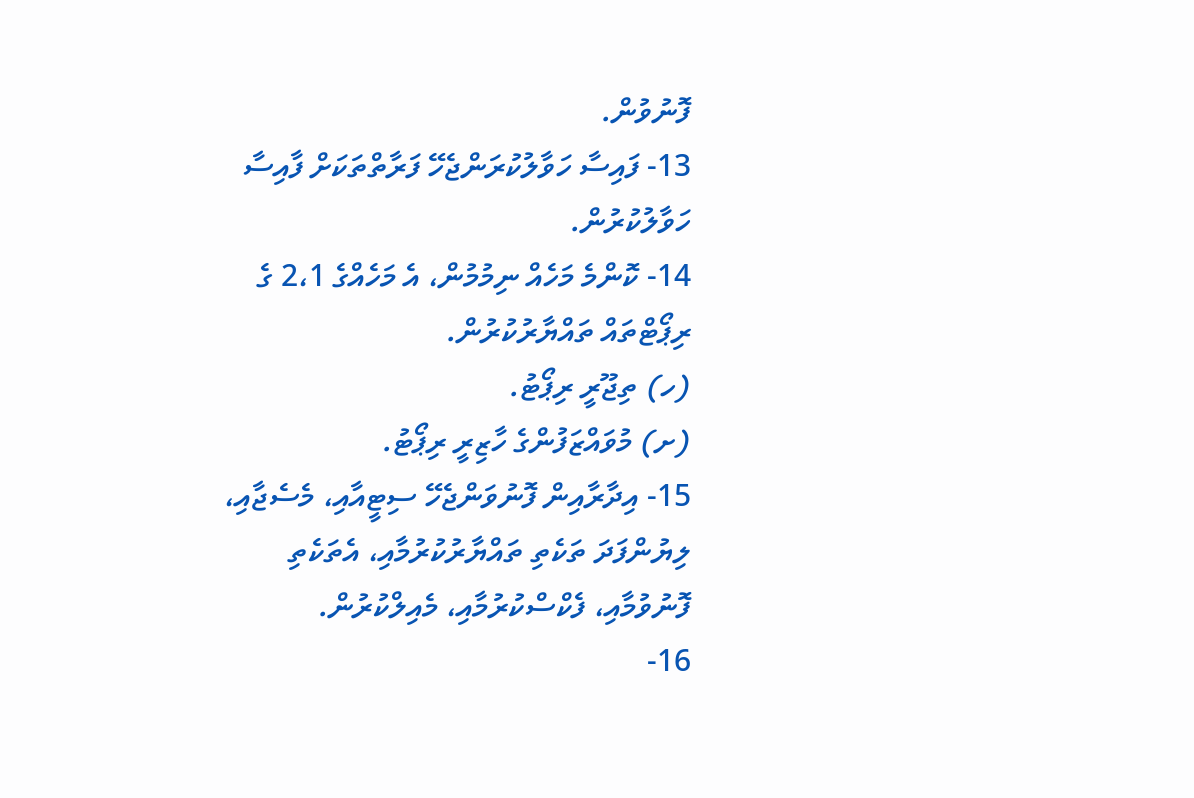ފޮނުވުން.
13- ފައިސާ ހަވާލުކުރަންޖެހޭ ފަރާތްތަކަށް ފާއިސާ ހަވާލުކުރުން.
14- ކޮންމެ މަހެއް ނިމުމުން، އެ މަހެއްގެ 2،1 ގެ ރިޕޯޓްތައް ތައްޔާރުކުރުން.
(ހ) ތިޖޫރީ ރިޕޯޓު.
(ށ) މުވައްޒަފުންގެ ހާޒިރީ ރިޕޯޓު.
15- އިދާރާއިން ފޮނުވަންޖެހޭ ސިޓީއާއި، މެސެޖާއި، ލިޔުންފަދަ ތަކެތި ތައްޔާރުކުރުމާއި، އެތަކެތި ފޮނުވުމާއި، ފެކްސްކުރުމާއި، މެއިލްކުރުން.
16-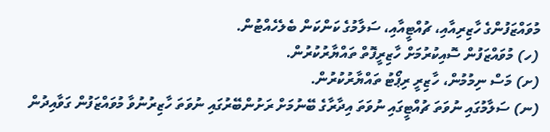މުވައްޒަފުންގެ ހާޒިރިއާއި، ޗުއްޓީއާއި، ސަލާމުގެ ކަންކަން ބެލެހެއްޓުން.
(ހ) މުވައްޒަފުން ސޮއިކުރުމަށް ހާޒިރީފޮތް ތައްޔާރުކުރުން.
(ށ) މަސް ނިމުމުން، ހާޒިރީ ރިޕޯޓު ތައްޔާރުކުރުން.
(ނ) ސަލާމުގައި ނުވަތަ ޗުއްޓީގައި ނުވަތަ އިދާރާގެ ބޭނުމަށް ރަށުންބޭރުގައި ނުވަތަ ހާޒިރުނުވާ މުވައްޒަފުން ގަވާއިދުން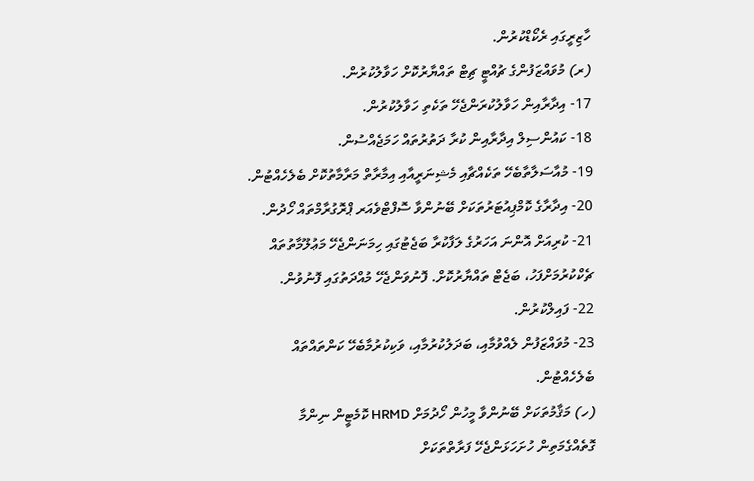ހާޒިރީގައި ރެކޯޑްކުރުން.
(ރ) މުވައްޒަފުންގެ ޗުއްޓީ ޗިޓް ތައްޔާރުކޮށް ހަވާލުކުރުން.
17- އިދާރާއިން ހަވާލުކުރަންޖެހޭ ތަކެތި ހަވާލުކުރުން.
18- ކައުންސިލް އިދާރާއިން ކުރާ ދަތުރުތައް ހަމަޖެއްސުން.
19- މުއާސަލާތާބެހޭ ތަކެއްޗާއި މެޝިނަރީއާއި އިމާރާތް މަރާމާތުކޮށް ބެލެހެއްޓުން.
20- އިދާރާގެ ކޮމްޕިއުޓަރުތަކަށް ބޭނުންވާ ސޮފްޓްވެއަރ ޕްރޮގުރާމްތައް ހޯދުން.
21- ކުރިއަށް އޮންނަ އަހަރުގެ ލަފާކުރާ ބަޖެޓުގައި ހިމަނަންޖެހޭ މަޢުލޫމާތުތައް ޗެކްކުރުމަށްފަހު، ބަޖެޓް ތައްޔާރުކޮށް. ފޮނުވަންޖެހޭ މުއްދަތުގައި ފޮނުވުން.
22- ފައިލްކުރުން.
23- މުވައްޒަފުން ލެއްވުމާއި، ބަދަލުކުރުމާއި، ވަކިކުރުމާބެހޭ ކަންތައްތައް ބެލެހެއްޓުން.
(ހ) މަޤާމުތަކަށް ބޭނުންވާ މީހުން ހޯދުމަށް HRMD ކޮމެޓީން ނިންމާ ގޮތެއްގެމަތިން ހުށަހަޅަންޖެހޭ ފަރާތްތަކަށް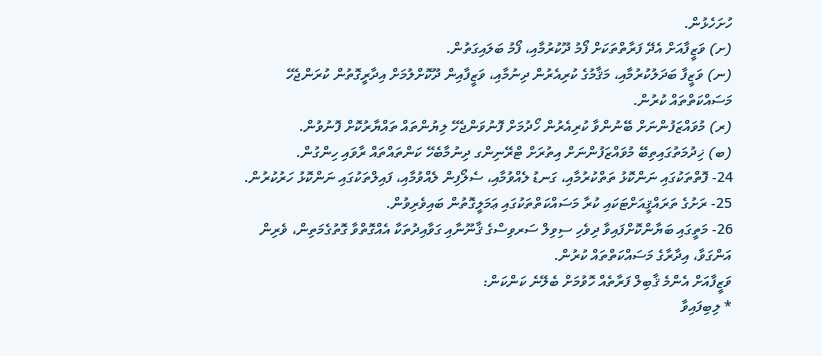ހުށަހެޅުން.
(ށ) ވަޒީފާއަށް އެދޭ ފަރާތްތަކަށް ފޯމު ދޫކުރުމާއި، ފޯމު ބަލައިގަތުން.
(ނ) ވަޒީފާ ބަދަލުކުރުމާއި، މަޤާމުގެ ކުރިއެރުން ދިނުމާއި، ވަޒީފާއިން ދޫކޮށްލުމަށް އިދާރީގޮތުން ކުރަންޖެހޭ މަސައްކަތްތައް ކުރުން.
(ރ) މުވައްޒަފުންނަށް ބޭނުންވާ ކުރިއެރުން ހޯދުމަށް ފޮނުވަންޖެހޭ ލިޔުންތައް ތައްޔާރުކޮށް ފޮނުވުން.
(ބ) ޚިދުމަތުގައިތިބޭ މުވައްޒަފުންނަށް އިތުރަށް ޓްރޭނިންގ ދިނުމާބެހޭ ކަންތައްތައް ރާވައި ހިންގުން.
24- ފޮތްތަކުގައި ނަންކޮޅު ތަތްކުރުމާއި، ގަނޑު ލެއްވުމާއި، ސެލޯފިން ލެއްވުމާއި، ފައިލްތަކުގައި ނަންކޮޅު ހަރުކުރުން.
25- ރަށުގެ ތަރައްޤީއަށްޓަކައި ކުރާ މަސައްކަތްތަކުގައި ޢަމަލީގޮތުން ބައިވެރިވުން.
26- މަތީގައި ބަޔާންކޮށްފައިވާ ދިވެހި ސިވިލް ސަރވިސްގެ ޤާނޫނާއި ގަވާއިދުތަކާ އެއްގޮތްވާ ގޮތުގެމަތިން، ވެރިން އަންގަވާ، އިދާރާގެ މަސައްކަތްތައް ކުރުން.
ވަޒީފާއަށް އެންމެ ޤާބިލް ފަރާތެއް ހޮވުމަށް ބެލޭނެ ކަންކަން:
* ލިބިފައިވާ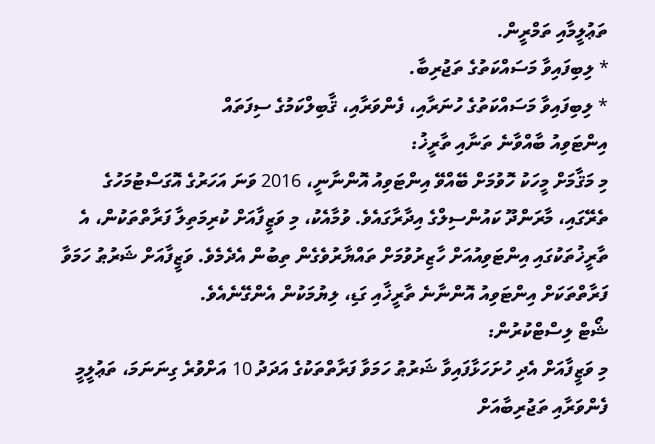ތަޢުލީމާއި ތަމްރީން.
* ލިބިފައިވާ މަސައްކަތުގެ ތަޖުރިބާ.
* ލިބިފައިވާ މަސައްކަތުގެ ހުނަރާއި، ފެންވަރާއި، ޤާބިލްކަމުގެ ސިފަތައް
އިންޓަވިއު ބާއްވާނެ ތަނާއި ތާރީޚު:
މި މަޤާމަށް މީހަކު ހޮވުމަށް ބޭއްވޭ އިންޓަވިއު އޮންނާނީ، 2016 ވަނަ އަހަރުގެ އޮގަސްޓުމަހުގެ ތެރޭގައި، މާރަންދޫ ކައުންސިލްގެ އިދާރާގައެވެ. ވުމާއެކު، މި ވަޒީފާއަށް ކުރިމަތިލާ ފަރާތްތަކުން، އެ ތާރީޚުތަކުގައި އިންޓަވިއުއަށް ހާޒިރުވުމަށް ތައްޔާރުވެގެން ތިބުން އެދެމެވެ. ވަޒީފާއަށް ޝަރުޠު ހަމަވާ ފަރާތްތަކަށް އިންޓަވިއު އޮންނާނެ ތާރީޚާއި ގަޑި، ލިޔުމަކުން އެންގޭނެއެވެ.
ޝޯޓް ލިސްޓްކުރުން:
މި ވަޒީފާއަށް އެދި ހުށަހަޅާފައިވާ ޝަރުޠު ހަމަވާ ފަރާތްތަކުގެ އަދަދު 10 އަށްވުރެ ގިނަނަމަ، ތަޢުލީމީ ފެންވަރާއި ތަޖުރިބާއަށް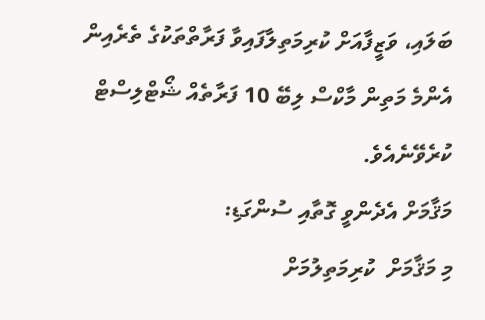ބަލައި، ވަޒީފާއަށް ކުރިމަތިލާފައިވާ ފަރާތްތަކުގެ ތެރެއިން އެންމެ މަތިން މާކްސް ލިބޭ 10 ފަރާތެއް ޝޯޓްލިސްޓް ކުރެވޭނެއެވެ.
މަޤާމަށް އެދެންވީ ގޮތާއި ސުންގަޑި:
މި މަޤާމަށް  ކުރިމަތިލުމަށް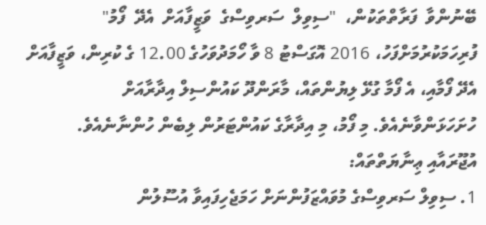ބޭނުންވާ  ފަރާތްތަކުން،  "ސިވިލް  ސަރވިސްގެ  ވަޒީފާއަށް  އެދޭ  ފޯމު" ފުރިހަމަކުރުމަށްފަހު، 2016 އޮގަސްޓު 8 ވާ ހޯމަދުވަހުގެ 12.00 ގެ ކުރިން، ވަޒީފާއަށް އެދޭ ފޯމާއި، އެ ފޯމާ ގުޅޭ ލިޔުންތައް، މާރަންދޫ ކައުންސިލް އިދާރާއަށް ހުށަހަޅަންވާނެއެވެ. މި ފޯމު، މި އިދާރާގެ ކައުންޓަރުން ލިބެން ހުންނާނެއެވެ.
އުޖޫރައާއި ޢިނާޔަތްތައް:
1. ސިވިލް ސަރވިސްގެ މުވައްޒަފުންނަށް ހަމަޖެހިފައިވާ އުސޫލުން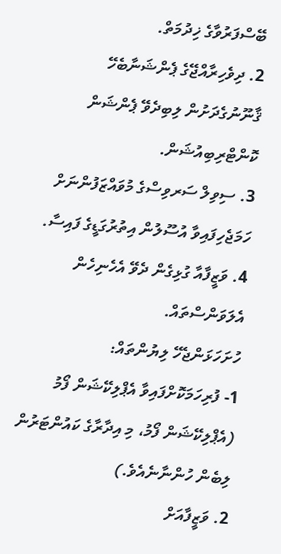ބޭސްފަރުވާގެ ޚިދުމަތް.
2. ދިވެހިރާއްޖޭގެ ޕެންޝަނާބެހޭ ޤާނޫނުގެދަށުން ލިބިދެވޭ ޕެންޝަން ކޮންޓްރިބިއުޝަން.
3. ސިވިލް ސަރވިސްގެ މުވައްޒަފުންނަށް ހަމަޖެހިފައިވާ އުސޫލުން އިތުރުގަޑީގެ ފައިސާ.
4. ވަޒީފާއާ ގުޅިގެން ދެވޭ އެހެނިހެން އެލަވަންސްތައް.
ހުށަހަޅަންޖެހޭ ލިޔުންތައް:
1- ފުރިހަމަކޮށްފައިވާ އެޕްލިކޭޝަން ފޯމު (އެޕްލިކޭޝަން ފޯމު، މި އިދާރާގެ ކައުންޓަރުން ލިބެން ހުންނާނެއެވެ.)
2. ވަޒީފާއަށް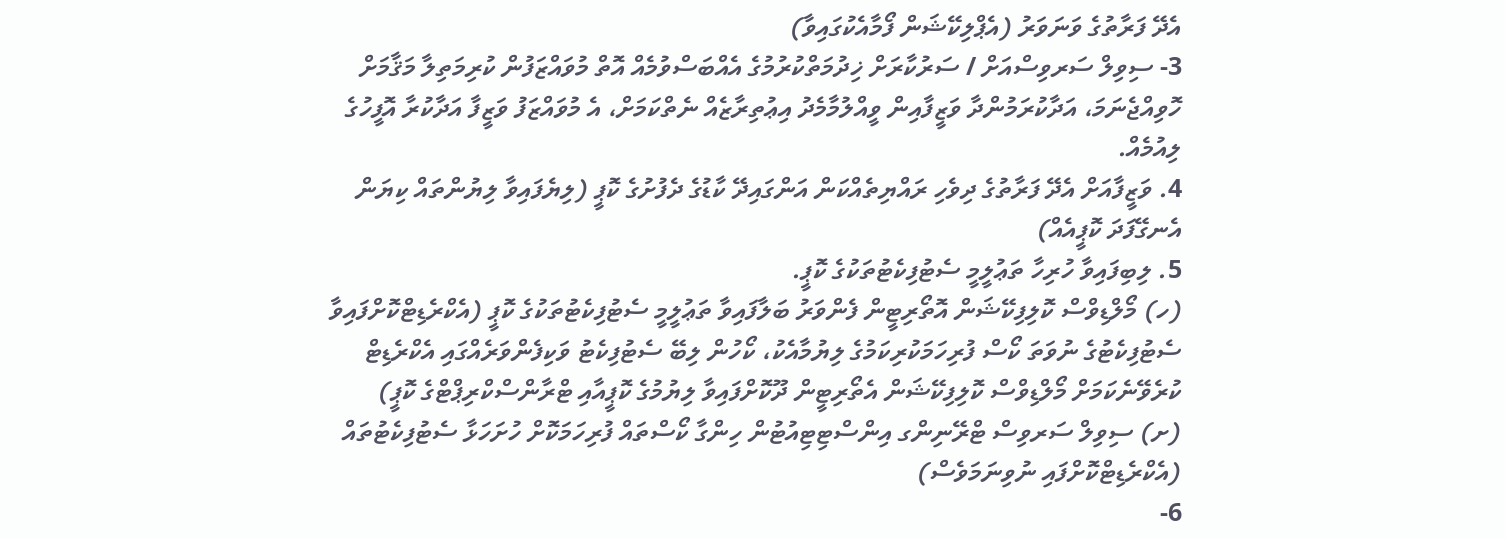އެދޭ ފަރާތުގެ ވަނަވަރު (އެޕްލިކޭޝަން ފޯމާއެކުގައިވާ)
3- ސިވިލް ސަރވިސްއަށް / ސަރުކާރަށް ޚިދުމަތްކުރުމުގެ އެއްބަސްވުމެއް އޮތް މުވައްޒަފުން ކުރިމަތިލާ މަޤާމަށް ހޮވިއްޖެނަމަ، އަދާކުރަމުންދާ ވަޒީފާއިން ވީއްލުމާމެދު އިޢުތިރާޒެއް ނެތްކަމަށް، އެ މުވައްޒަފު ވަޒީފާ އަދާކުރާ އޮފީހުގެ ލިއުމެއް.
4. ވަޒީފާއަށް އެދޭ ފަރާތުގެ ދިވެހި ރައްޔިތެއްކަން އަންގައިދޭ ކާޑުގެ ދެފުށުގެ ކޮޕީ (ލިޔެފައިވާ ލިޔުންތައް ކިޔަން އެނގޭފަދަ ކޮޕީއެއް)
5. ލިބިފައިވާ ހުރިހާ ތަޢުލީމީ ސެޓުފިކެޓުތަކުގެ ކޮޕީ.
(ހ) މޯލްޑިވްސް ކޮލިފިކޭޝަން އޮތޯރިޓީން ފެންވަރު ބަލާފައިވާ ތަޢުލީމީ ސެޓުފިކެޓުތަކުގެ ކޮޕީ (އެކްރެޑިޓްކޮށްފައިވާ ސެޓުފިކެޓުގެ ނުވަތަ ކޯސް ފުރިހަމަކުރިކަމުގެ ލިޔުމާއެކު، ކޯހުން ލިބޭ ސެޓުފިކެޓު ވަކިފެންވަރެއްގައި އެކްރެޑިޓް ކުރެވޭނެކަމަށް މޯލްޑިވްސް ކޮލިފިކޭޝަން އެތޯރިޓީން ދޫކޮށްފައިވާ ލިޔުމުގެ ކޮޕީއާއި ޓްރާންސްކްރިޕްޓްގެ ކޮޕީ)
(ށ) ސިވިލް ސަރވިސް ޓްރޭނިންގ އިންސްޓިޓިއުޓުން ހިންގާ ކޯސްތައް ފުރިހަމަކޮށް ހުށަހަޅާ ސެޓުފިކެޓުތައް (އެކްރެޑިޓްކޮށްފައި ނުވިނަމަވެސް)
6-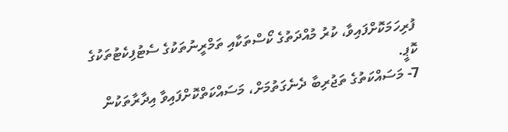ފުރިހަމަކޮށްފައިވާ، ކުރު މުއްދަތުގެ ކޯސްތަކާއި ތަމްރީނުތަކުގެ ސެޓުފިކެޓުތަކުގެ ކޮޕީ.
7- މަސައްކަތުގެ ތަޖުރިބާ ދެނެގަތުމަށް، މަސައްކަތްކޮށްފައިވާ އިދާރާތަކުން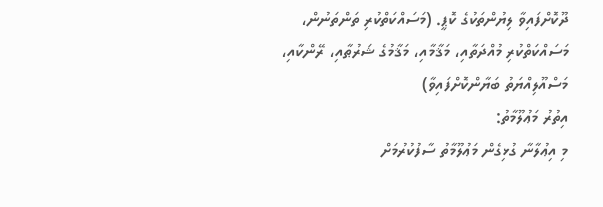ދޫކޮށްފައިވާ ލިޔުންތަކުގެ ކޮޕީ. (މަސައްކަތްކުރި ތަންތަނުން، މަސައްކަތްކުރި މުއްދަތާއި، މަޤާމާއި، މަޤާމުގެ ޝަރުޠާއި، ރޭންކާއި، މަސްއޫލިއްޔަތު ބަޔާންކޮށްފައިވާ)
އިތުރު މަޢުލޫމާތު:
މި އިޢުލާނާ ގުޅިގެން މަޢުލޫމާތު ސާފުކުރުމަށް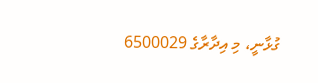ގުޅާނީ، މި އިދާރާގެ 6500029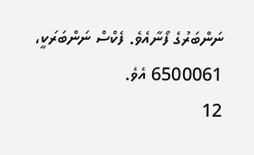ނަންބަރުގެ ފޯނާއެވެ. ފެކްސް ނަންބަރަކީ، 6500061 އެވެ.
12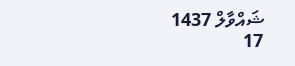ޝައްވާލް 1437
17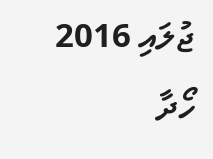ޖުލައި 2016
ހޯދާ